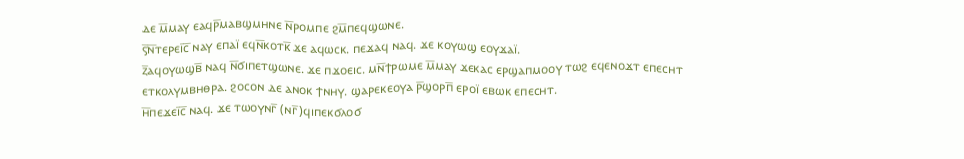ⲇⲉ ⲙ̅ⲙⲁⲩ ⲉⲁϥⲣ̅ⲙⲁⲃϣⲙⲏⲛⲉ ⲛ̅ⲣⲟⲙⲡⲉ ϩⲙ̅ⲡⲉϥϣⲱⲛⲉ.
ⲋ̅ⲛ̅ⲧⲉⲣⲉⲓ̅ⲥ̅ ⲛⲁⲩ ⲉⲡⲁⲓ̈ ⲉϥⲛ̅ⲕⲟⲧⲕ̅ ϫⲉ ⲁϥⲱⲥⲕ. ⲡⲉϫⲁϥ ⲛⲁϥ. ϫⲉ ⲕⲟⲩⲱϣ ⲉⲟⲩϫⲁⲓ̈.
ⲍ̅ⲁϥⲟⲩⲱϣⲃ̅ ⲛⲁϥ ⲛ̅ϭⲓⲡⲉⲧϣⲱⲛⲉ. ϫⲉ ⲡϫⲟⲉⲓⲥ. ⲙⲛ̅ϯⲣⲱⲙⲉ ⲙ̅ⲙⲁⲩ ϫⲉⲕⲁⲥ ⲉⲣϣⲁⲡⲙⲟⲟⲩ ⲧⲱϩ ⲉϥⲉⲛⲟϫⲧ ⲉⲡⲉⲥⲏⲧ ⲉⲧⲕⲟⲗⲩⲙⲃⲏⲑⲣⲁ. ϩⲟⲥⲟⲛ ⲇⲉ ⲁⲛⲟⲕ ϯⲛⲏⲩ. ϣⲁⲣⲉⲕⲉⲟⲩⲁ ⲣ̅ϣⲟⲣⲡ̅ ⲉⲣⲟⲓ̈ ⲉⲃⲱⲕ ⲉⲡⲉⲥⲏⲧ.
ⲏ̅ⲡⲉϫⲉⲓ̅ⲥ̅ ⲛⲁϥ. ϫⲉ ⲧⲱⲟⲩⲛⲅ̅ (ⲛⲅ̅)ϥⲓⲡⲉⲕϭⲗⲟϭ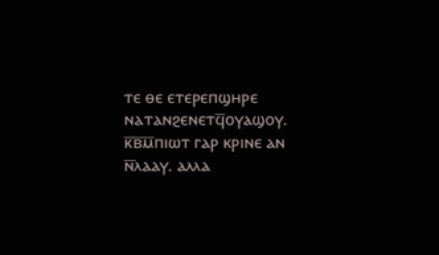ⲧⲉ ⲑⲉ ⲉⲧⲉⲣⲉⲡϣⲏⲣⲉ ⲛⲁⲧⲁⲛϩⲉⲛⲉⲧϥ̅ⲟⲩⲁϣⲟⲩ.
ⲕ̅ⲃ̅ⲙ̅ⲡⲓⲱⲧ ⲅⲁⲣ ⲕⲣⲓⲛⲉ ⲁⲛ ⲛ̅ⲗⲁⲁⲩ. ⲁⲗⲗⲁ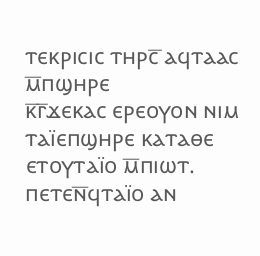ⲧⲉⲕⲣⲓⲥⲓⲥ ⲧⲏⲣⲥ̅ ⲁϥⲧⲁⲁⲥ ⲙ̅ⲡϣⲏⲣⲉ
ⲕ̅ⲅ̅ϫⲉⲕⲁⲥ ⲉⲣⲉⲟⲩⲟⲛ ⲛⲓⲙ ⲧⲁⲓ̈ⲉⲡϣⲏⲣⲉ ⲕⲁⲧⲁⲑⲉ ⲉⲧⲟⲩⲧⲁⲓ̈ⲟ ⲙ̅ⲡⲓⲱⲧ. ⲡⲉⲧⲉⲛ̅ϥⲧⲁⲓ̈ⲟ ⲁⲛ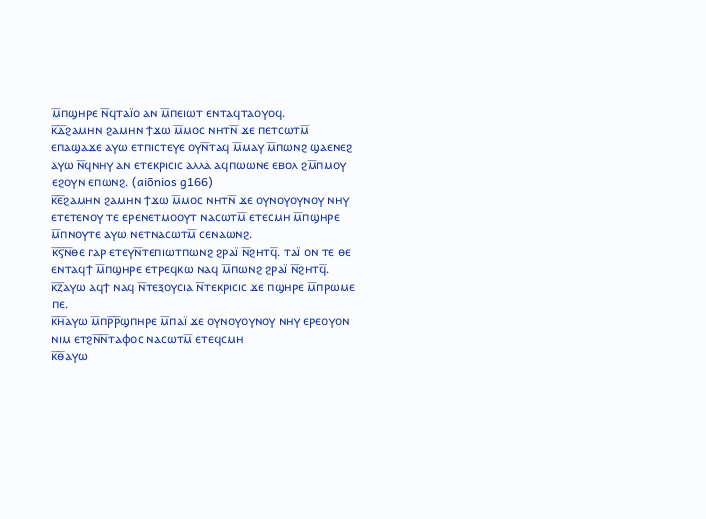ⲙ̅ⲡϣⲏⲣⲉ ⲛ̅ϥⲧⲁⲓ̈ⲟ ⲁⲛ ⲙ̅ⲡⲉⲓⲱⲧ ⲉⲛⲧⲁϥⲧⲁⲟⲩⲟϥ.
ⲕ̅ⲇ̅ϩⲁⲙⲏⲛ ϩⲁⲙⲏⲛ ϯϫⲱ ⲙ̅ⲙⲟⲥ ⲛⲏⲧⲛ̅ ϫⲉ ⲡⲉⲧⲥⲱⲧⲙ̅ ⲉⲡⲁϣⲁϫⲉ ⲁⲩⲱ ⲉⲧⲡⲓⲥⲧⲉⲩⲉ ⲟⲩⲛ̅ⲧⲁϥ ⲙ̅ⲙⲁⲩ ⲙ̅ⲡⲱⲛϩ ϣⲁⲉⲛⲉϩ ⲁⲩⲱ ⲛ̅ϥⲛⲏⲩ ⲁⲛ ⲉⲧⲉⲕⲣⲓⲥⲓⲥ ⲁⲗⲗⲁ ⲁϥⲡⲱⲱⲛⲉ ⲉⲃⲟⲗ ϩⲙ̅ⲡⲙⲟⲩ ⲉϩⲟⲩⲛ ⲉⲡⲱⲛϩ. (aiōnios g166)
ⲕ̅ⲉ̅ϩⲁⲙⲏⲛ ϩⲁⲙⲏⲛ ϯϫⲱ ⲙ̅ⲙⲟⲥ ⲛⲏⲧⲛ̅ ϫⲉ ⲟⲩⲛⲟⲩⲟⲩⲛⲟⲩ ⲛⲏⲩ ⲉⲧⲉⲧⲉⲛⲟⲩ ⲧⲉ ⲉⲣⲉⲛⲉⲧⲙⲟⲟⲩⲧ ⲛⲁⲥⲱⲧⲙ̅ ⲉⲧⲉⲥⲙⲏ ⲙ̅ⲡϣⲏⲣⲉ ⲙ̅ⲡⲛⲟⲩⲧⲉ ⲁⲩⲱ ⲛⲉⲧⲛⲁⲥⲱⲧⲙ̅ ⲥⲉⲛⲁⲱⲛϩ.
ⲕ̅ⲋ̅ⲛ̅ⲑⲉ ⲅⲁⲣ ⲉⲧⲉⲩⲛ̅ⲧⲉⲡⲓⲱⲧⲡⲱⲛϩ ϩⲣⲁⲓ̈ ⲛ̅ϩⲏⲧϥ̅. ⲧⲁⲓ̈ ⲟⲛ ⲧⲉ ⲑⲉ ⲉⲛⲧⲁϥϯ ⲙ̅ⲡϣⲏⲣⲉ ⲉⲧⲣⲉϥⲕⲱ ⲛⲁϥ ⲙ̅ⲡⲱⲛϩ ϩⲣⲁⲓ̈ ⲛ̅ϩⲏⲧϥ̅.
ⲕ̅ⲍ̅ⲁⲩⲱ ⲁϥϯ ⲛⲁϥ ⲛ̅ⲧⲉⲝⲟⲩⲥⲓⲁ ⲛ̅ⲧⲉⲕⲣⲓⲥⲓⲥ ϫⲉ ⲡϣⲏⲣⲉ ⲙ̅ⲡⲣⲱⲙⲉ ⲡⲉ.
ⲕ̅ⲏ̅ⲁⲩⲱ ⲙ̅ⲡⲣ̅ⲣ̅ϣⲡⲏⲣⲉ ⲙ̅ⲡⲁⲓ̈ ϫⲉ ⲟⲩⲛⲟⲩⲟⲩⲛⲟⲩ ⲛⲏⲩ ⲉⲣⲉⲟⲩⲟⲛ ⲛⲓⲙ ⲉⲧϩⲛ̅ⲛ̅ⲧⲁⲫⲟⲥ ⲛⲁⲥⲱⲧⲙ̅ ⲉⲧⲉϥⲥⲙⲏ
ⲕ̅ⲑ̅ⲁⲩⲱ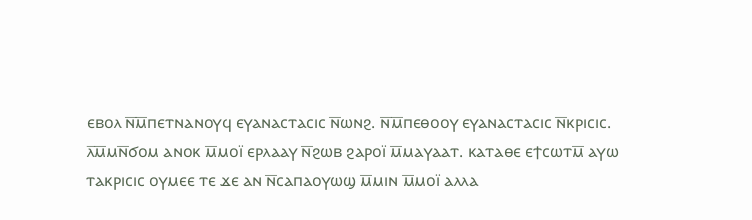ⲉⲃⲟⲗ ⲛ̅ⲙ̅ⲡⲉⲧⲛⲁⲛⲟⲩϥ ⲉⲩⲁⲛⲁⲥⲧⲁⲥⲓⲥ ⲛ̅ⲱⲛϩ. ⲛ̅ⲙ̅ⲡⲉⲑⲟⲟⲩ ⲉⲩⲁⲛⲁⲥⲧⲁⲥⲓⲥ ⲛ̅ⲕⲣⲓⲥⲓⲥ.
ⲗ̅ⲙ̅ⲙⲛ̅ϭⲟⲙ ⲁⲛⲟⲕ ⲙ̅ⲙⲟⲓ̈ ⲉⲣⲗⲁⲁⲩ ⲛ̅ϩⲱⲃ ϩⲁⲣⲟⲓ̈ ⲙ̅ⲙⲁⲩⲁⲁⲧ. ⲕⲁⲧⲁⲑⲉ ⲉϯⲥⲱⲧⲙ̅ ⲁⲩⲱ ⲧⲁⲕⲣⲓⲥⲓⲥ ⲟⲩⲙⲉⲉ ⲧⲉ ϫⲉ ⲁⲛ ⲛ̅ⲥⲁⲡⲁⲟⲩⲱϣ ⲙ̅ⲙⲓⲛ ⲙ̅ⲙⲟⲓ̈ ⲁⲗⲗⲁ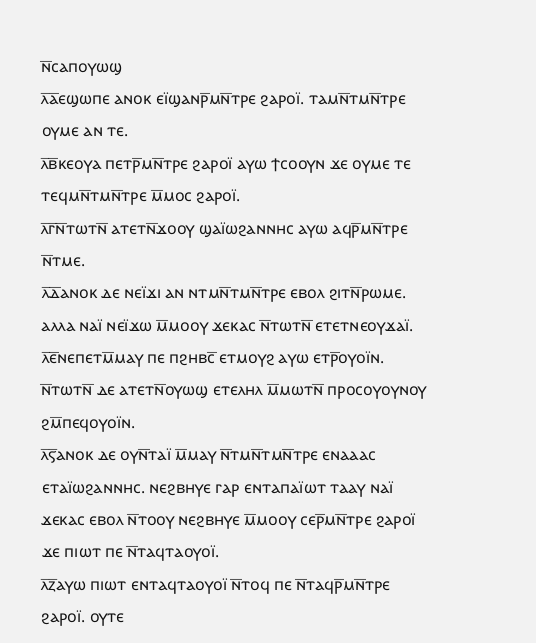ⲛ̅ⲥⲁⲡⲟⲩⲱϣ
ⲗ̅ⲁ̅ⲉϣⲱⲡⲉ ⲁⲛⲟⲕ ⲉⲓ̈ϣⲁⲛⲣ̅ⲙⲛ̅ⲧⲣⲉ ϩⲁⲣⲟⲓ̈. ⲧⲁⲙⲛ̅ⲧⲙⲛ̅ⲧⲣⲉ ⲟⲩⲙⲉ ⲁⲛ ⲧⲉ.
ⲗ̅ⲃ̅ⲕⲉⲟⲩⲁ ⲡⲉⲧⲣ̅ⲙⲛ̅ⲧⲣⲉ ϩⲁⲣⲟⲓ̈ ⲁⲩⲱ ϯⲥⲟⲟⲩⲛ ϫⲉ ⲟⲩⲙⲉ ⲧⲉ ⲧⲉϥⲙⲛ̅ⲧⲙⲛ̅ⲧⲣⲉ ⲙ̅ⲙⲟⲥ ϩⲁⲣⲟⲓ̈.
ⲗ̅ⲅ̅ⲛ̅ⲧⲱⲧⲛ̅ ⲁⲧⲉⲧⲛ̅ϫⲟⲟⲩ ϣⲁⲓ̈ⲱϩⲁⲛⲛⲏⲥ ⲁⲩⲱ ⲁϥⲣ̅ⲙⲛ̅ⲧⲣⲉ ⲛ̅ⲧⲙⲉ.
ⲗ̅ⲇ̅ⲁⲛⲟⲕ ⲇⲉ ⲛⲉⲓ̈ϫⲓ ⲁⲛ ⲛⲧⲙⲛ̅ⲧⲙⲛ̅ⲧⲣⲉ ⲉⲃⲟⲗ ϩⲓⲧⲛ̅ⲣⲱⲙⲉ. ⲁⲗⲗⲁ ⲛⲁⲓ̈ ⲛⲉⲓ̈ϫⲱ ⲙ̅ⲙⲟⲟⲩ ϫⲉⲕⲁⲥ ⲛ̅ⲧⲱⲧⲛ̅ ⲉⲧⲉⲧⲛⲉⲟⲩϫⲁⲓ̈.
ⲗ̅ⲉ̅ⲛⲉⲡⲉⲧⲙ̅ⲙⲁⲩ ⲡⲉ ⲡϩⲏⲃⲥ̅ ⲉⲧⲙⲟⲩϩ ⲁⲩⲱ ⲉⲧⲣ̅ⲟⲩⲟⲓ̈ⲛ. ⲛ̅ⲧⲱⲧⲛ̅ ⲇⲉ ⲁⲧⲉⲧⲛ̅ⲟⲩⲱϣ ⲉⲧⲉⲗⲏⲗ ⲙ̅ⲙⲱⲧⲛ̅ ⲡⲣⲟⲥⲟⲩⲟⲩⲛⲟⲩ ϩⲙ̅ⲡⲉϥⲟⲩⲟⲓ̈ⲛ.
ⲗ̅ⲋ̅ⲁⲛⲟⲕ ⲇⲉ ⲟⲩⲛ̅ⲧⲁⲓ̈ ⲙ̅ⲙⲁⲩ ⲛ̅ⲧⲙⲛ̅ⲧⲙⲛ̅ⲧⲣⲉ ⲉⲛⲁⲁⲁⲥ ⲉⲧⲁⲓ̈ⲱϩⲁⲛⲛⲏⲥ. ⲛⲉϩⲃⲏⲩⲉ ⲅⲁⲣ ⲉⲛⲧⲁⲡⲁⲓ̈ⲱⲧ ⲧⲁⲁⲩ ⲛⲁⲓ̈ ϫⲉⲕⲁⲥ ⲉⲃⲟⲗ ⲛ̅ⲧⲟⲟⲩ ⲛⲉϩⲃⲏⲩⲉ ⲙ̅ⲙⲟⲟⲩ ⲥⲉⲣ̅ⲙⲛ̅ⲧⲣⲉ ϩⲁⲣⲟⲓ̈ ϫⲉ ⲡⲓⲱⲧ ⲡⲉ ⲛ̅ⲧⲁϥⲧⲁⲟⲩⲟⲓ̈.
ⲗ̅ⲍ̅ⲁⲩⲱ ⲡⲓⲱⲧ ⲉⲛⲧⲁϥⲧⲁⲟⲩⲟⲓ̈ ⲛ̅ⲧⲟϥ ⲡⲉ ⲛ̅ⲧⲁϥⲣ̅ⲙⲛ̅ⲧⲣⲉ ϩⲁⲣⲟⲓ̈. ⲟⲩⲧⲉ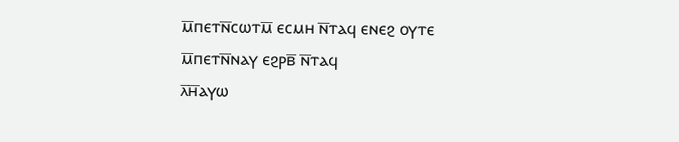ⲙ̅ⲡⲉⲧⲛ̅ⲥⲱⲧⲙ̅ ⲉⲥⲙⲏ ⲛ̅ⲧⲁϥ ⲉⲛⲉϩ ⲟⲩⲧⲉ ⲙ̅ⲡⲉⲧⲛ̅ⲛⲁⲩ ⲉϩⲣⲃ̅ ⲛ̅ⲧⲁϥ
ⲗ̅ⲏ̅ⲁⲩⲱ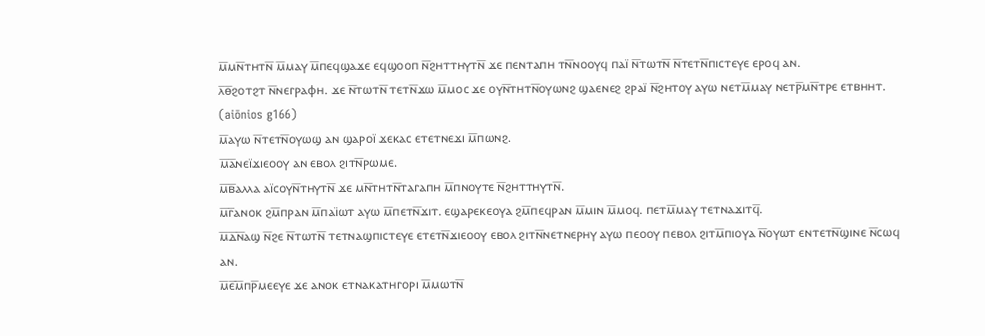ⲙ̅ⲙⲛ̅ⲧⲏⲧⲛ̅ ⲙ̅ⲙⲁⲩ ⲙ̅ⲡⲉϥϣⲁϫⲉ ⲉϥϣⲟⲟⲡ ⲛ̅ϩⲏⲧⲧⲏⲩⲧⲛ̅ ϫⲉ ⲡⲉⲛⲧⲁⲡⲏ ⲧⲛ̅ⲛⲟⲟⲩϥ ⲡⲁⲓ̈ ⲛ̅ⲧⲱⲧⲛ̅ ⲛ̅ⲧⲉⲧⲛ̅ⲡⲓⲥⲧⲉⲩⲉ ⲉⲣⲟϥ ⲁⲛ.
ⲗ̅ⲑ̅ϩⲟⲧϩⲧ ⲛ̅ⲛⲉⲅⲣⲁⲫⲏ. ϫⲉ ⲛ̅ⲧⲱⲧⲛ̅ ⲧⲉⲧⲛ̅ϫⲱ ⲙ̅ⲙⲟⲥ ϫⲉ ⲟⲩⲛ̅ⲧⲏⲧⲛ̅ⲟⲩⲱⲛϩ ϣⲁⲉⲛⲉϩ ϩⲣⲁⲓ̈ ⲛ̅ϩⲏⲧⲟⲩ ⲁⲩⲱ ⲛⲉⲧⲙ̅ⲙⲁⲩ ⲛⲉⲧⲣ̅ⲙⲛ̅ⲧⲣⲉ ⲉⲧⲃⲏⲏⲧ. (aiōnios g166)
ⲙ̅ⲁⲩⲱ ⲛ̅ⲧⲉⲧⲛ̅ⲟⲩⲱϣ ⲁⲛ ϣⲁⲣⲟⲓ̈ ϫⲉⲕⲁⲥ ⲉⲧⲉⲧⲛⲉϫⲓ ⲙ̅ⲡⲱⲛϩ.
ⲙ̅ⲁ̅ⲛⲉⲓ̈ϫⲓⲉⲟⲟⲩ ⲁⲛ ⲉⲃⲟⲗ ϩⲓⲧⲛ̅ⲣⲱⲙⲉ.
ⲙ̅ⲃ̅ⲁⲗⲗⲁ ⲁⲓ̈ⲥⲟⲩⲛ̅ⲧⲏⲩⲧⲛ̅ ϫⲉ ⲙⲛ̅ⲧⲏⲧⲛ̅ⲧⲁⲅⲁⲡⲏ ⲙ̅ⲡⲛⲟⲩⲧⲉ ⲛ̅ϩⲏⲧⲧⲏⲩⲧⲛ̅.
ⲙ̅ⲅ̅ⲁⲛⲟⲕ ϩⲙ̅ⲡⲣⲁⲛ ⲙ̅ⲡⲁⲓ̈ⲱⲧ ⲁⲩⲱ ⲙ̅ⲡⲉⲧⲛ̅ϫⲓⲧ. ⲉϣⲁⲣⲉⲕⲉⲟⲩⲁ ϩⲙ̅ⲡⲉϥⲣⲁⲛ ⲙ̅ⲙⲓⲛ ⲙ̅ⲙⲟϥ. ⲡⲉⲧⲙ̅ⲙⲁⲩ ⲧⲉⲧⲛⲁϫⲓⲧϥ̅.
ⲙ̅ⲇ̅ⲛ̅ⲁϣ ⲛ̅ϩⲉ ⲛ̅ⲧⲱⲧⲛ̅ ⲧⲉⲧⲛⲁϣⲡⲓⲥⲧⲉⲩⲉ ⲉⲧⲉⲧⲛ̅ϫⲓⲉⲟⲟⲩ ⲉⲃⲟⲗ ϩⲓⲧⲛ̅ⲛⲉⲧⲛⲉⲣⲏⲩ ⲁⲩⲱ ⲡⲉⲟⲟⲩ ⲡⲉⲃⲟⲗ ϩⲓⲧⲙ̅ⲡⲓⲟⲩⲁ ⲛ̅ⲟⲩⲱⲧ ⲉⲛⲧⲉⲧⲛ̅ϣⲓⲛⲉ ⲛ̅ⲥⲱϥ ⲁⲛ.
ⲙ̅ⲉ̅ⲙ̅ⲡⲣ̅ⲙⲉⲉⲩⲉ ϫⲉ ⲁⲛⲟⲕ ⲉⲧⲛⲁⲕⲁⲧⲏⲅⲟⲣⲓ ⲙ̅ⲙⲱⲧⲛ̅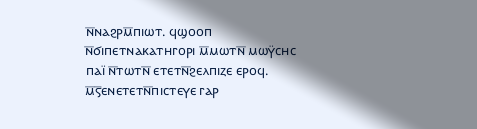ⲛ̅ⲛⲁϩⲣⲙ̅ⲡⲓⲱⲧ. ϥϣⲟⲟⲡ ⲛ̅ϭⲓⲡⲉⲧⲛⲁⲕⲁⲧⲏⲅⲟⲣⲓ ⲙ̅ⲙⲱⲧⲛ̅ ⲙⲱⲩ̈ⲥⲏⲥ ⲡⲁⲓ̈ ⲛ̅ⲧⲱⲧⲛ̅ ⲉⲧⲉⲧⲛ̅ϩⲉⲗⲡⲓⲍⲉ ⲉⲣⲟϥ.
ⲙ̅ⲋ̅ⲉⲛⲉⲧⲉⲧⲛ̅ⲡⲓⲥⲧⲉⲩⲉ ⲅⲁⲣ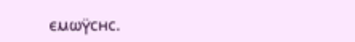ⲉⲙⲱⲩ̈ⲥⲏⲥ.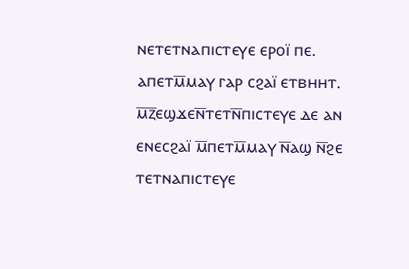ⲛⲉⲧⲉⲧⲛⲁⲡⲓⲥⲧⲉⲩⲉ ⲉⲣⲟⲓ̈ ⲡⲉ. ⲁⲡⲉⲧⲙ̅ⲙⲁⲩ ⲅⲁⲣ ⲥϩⲁⲓ̈ ⲉⲧⲃⲏⲏⲧ.
ⲙ̅ⲍ̅ⲉϣϫⲉⲛ̅ⲧⲉⲧⲛ̅ⲡⲓⲥⲧⲉⲩⲉ ⲇⲉ ⲁⲛ ⲉⲛⲉⲥϩⲁⲓ̈ ⲙ̅ⲡⲉⲧⲙ̅ⲙⲁⲩ ⲛ̅ⲁϣ ⲛ̅ϩⲉ ⲧⲉⲧⲛⲁⲡⲓⲥⲧⲉⲩⲉ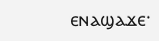ⲉⲛⲁϣⲁϫⲉ·